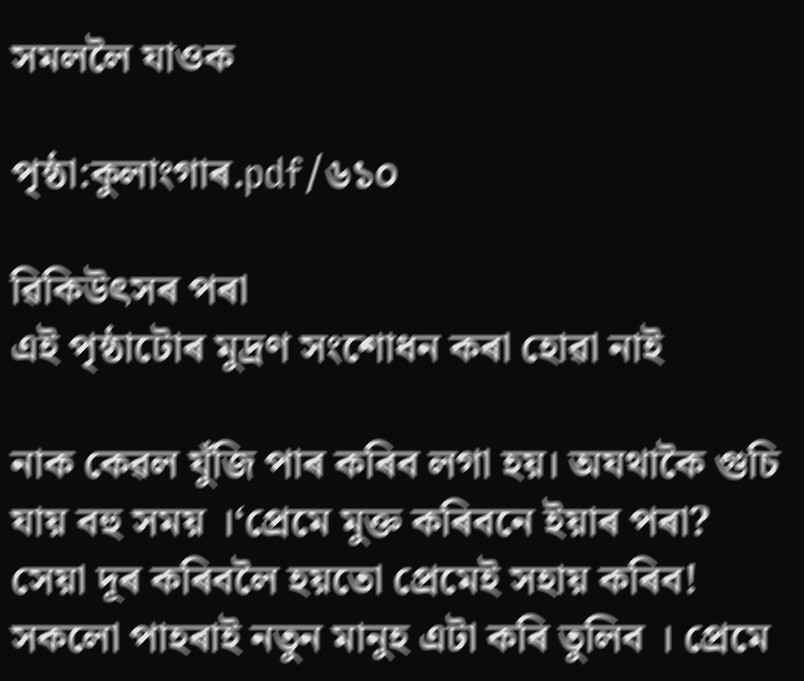সমললৈ যাওক

পৃষ্ঠা:কুলাংগাৰ.pdf/৬১০

ৱিকিউৎসৰ পৰা
এই পৃষ্ঠাটোৰ মুদ্ৰণ সংশোধন কৰা হোৱা নাই

নাক কেৱল যুঁজি পাৰ কৰিব লগা হয়। অযথাকৈ গুচি যায় বহু সময় ।‘প্রেমে মুক্ত কৰিবনে ইয়াৰ পৰা? সেয়া দূৰ কৰিবলৈ হয়তো প্রেমেই সহায় কৰিব! সকলো পাহৰাই নতুন মানুহ এটা কৰি তুলিব । প্রেমে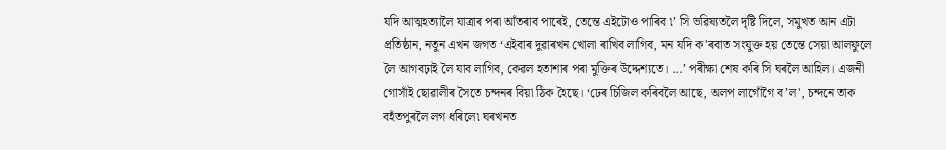যদি আত্মহত্যালৈ যাত্ৰাৰ পৰা আঁতৰাব পাৰেই, তেন্তে এইটোও পাৰিব ৷’ সি ভৱিষ্যতলৈ দৃষ্টি দিলে, সমুখত আন এটা প্রতিষ্ঠান, নতুন এখন জগত ‘এইবাৰ দুৱাৰখন খোলা ৰাখিব লাগিব, মন যদি ক'ৰবাত সংযুক্ত হয় তেন্তে সেয়া আলফুলে লৈ আগবঢ়াই লৈ যাব লাগিব, কেৱল হতাশাৰ পৰা মুক্তিৰ উদ্দেশ্যতে। ...’ পৰীক্ষা শেষ কৰি সি ঘৰলৈ আহিল। এজনী গোসাঁই ছোৱালীৰ সৈতে চন্দনৰ বিয়া ঠিক হৈছে। ‘ঢেৰ চিজিল কৰিবলৈ আছে, অলপ লাগোঁগৈ ব’ল', চন্দনে তাক বহঁতপুৰলৈ লগ ধৰিলে৷ ঘৰখনত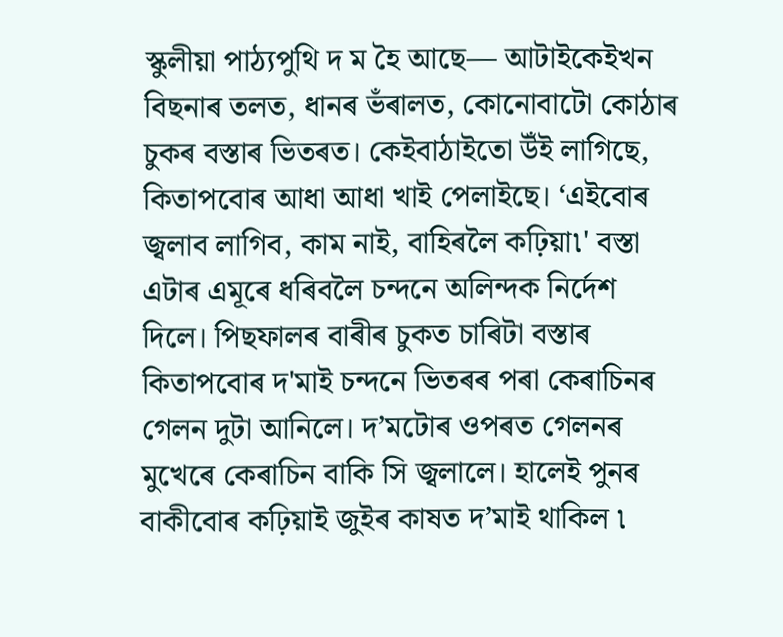স্কুলীয়া পাঠ্যপুথি দ ম হৈ আছে— আটাইকেইখন বিছনাৰ তলত, ধানৰ ভঁৰালত, কোনোবাটো কোঠাৰ চুকৰ বস্তাৰ ভিতৰত। কেইবাঠাইতো উঁই লাগিছে, কিতাপবোৰ আধা আধা খাই পেলাইছে। ‘এইবোৰ জ্বলাব লাগিব, কাম নাই, বাহিৰলৈ কঢ়িয়া৷' বস্তা এটাৰ এমূৰে ধৰিবলৈ চন্দনে অলিন্দক নির্দেশ দিলে। পিছফালৰ বাৰীৰ চুকত চাৰিটা বস্তাৰ কিতাপবোৰ দ'মাই চন্দনে ভিতৰৰ পৰা কেৰাচিনৰ গেলন দুটা আনিলে। দ’মটোৰ ওপৰত গেলনৰ মুখেৰে কেৰাচিন বাকি সি জ্বলালে। হালেই পুনৰ বাকীবোৰ কঢ়িয়াই জুইৰ কাষত দ’মাই থাকিল ৷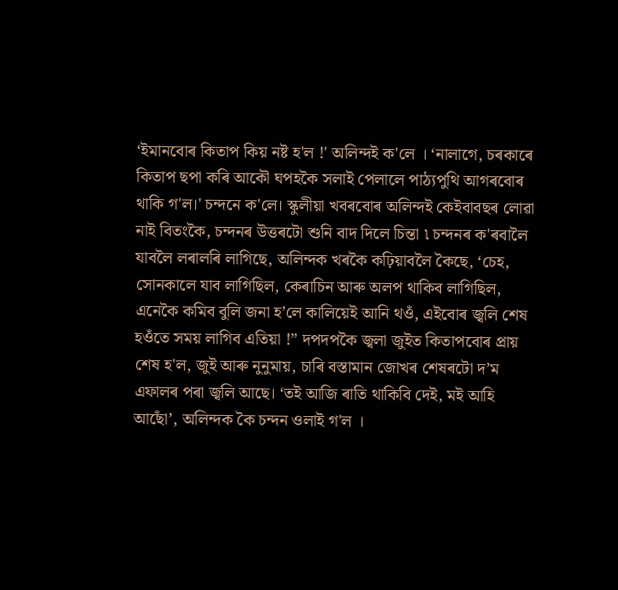‘ইমানবোৰ কিতাপ কিয় নষ্ট হ'ল !' অলিন্দই ক'লে । ‘নালাগে, চৰকাৰে কিতাপ ছপা কৰি আকৌ ঘপহকৈ সলাই পেলালে পাঠ্যপুথি আগৰবোৰ থাকি গ'ল।' চন্দনে ক'লে। স্কুলীয়া খবৰবোৰ অলিন্দই কেইবাবছৰ লোৱা নাই বিতংকৈ, চন্দনৰ উত্তৰটো শুনি বাদ দিলে চিন্তা ৷ চন্দনৰ ক'ৰবালৈ যাবলৈ লৰালৰি লাগিছে, অলিন্দক খৰকৈ কঢ়িয়াবলৈ কৈছে, ‘চেহ, সোনকালে যাব লাগিছিল, কেৰাচিন আৰু অলপ থাকিব লাগিছিল, এনেকৈ কমিব বুলি জনা হ’লে কালিয়েই আনি থওঁ, এইবোৰ জ্বলি শেষ হওঁতে সময় লাগিব এতিয়া !” দপদপকৈ জ্বলা জুইত কিতাপবোৰ প্ৰায় শেষ হ'ল, জুই আৰু নুনুমায়, চাৰি বস্তামান জোখৰ শেষৰটো দ’ম এফালৰ পৰা জ্বলি আছে। ‘তই আজি ৰাতি থাকিবি দেই, ম‍ই আহি আছোঁ’, অলিন্দক কৈ চন্দন ওলাই গ'ল ।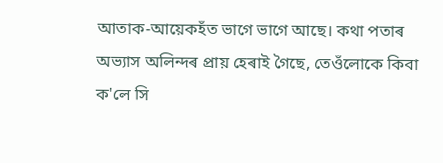আতাক-আয়েকহঁত ভাগে ভাগে আছে। কথা পতাৰ অভ্যাস অলিন্দৰ প্ৰায় হেৰাই গৈছে, তেওঁলোকে কিবা ক'লে সি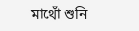মাথোঁ শুনি